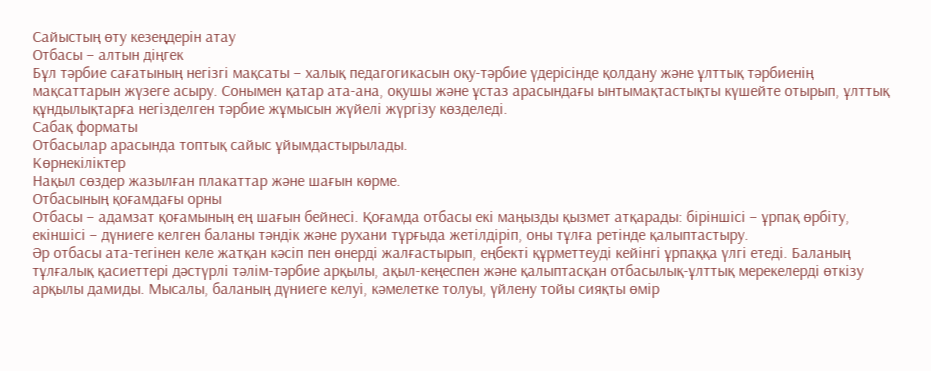Сайыстың өту кезеңдерін атау
Отбасы – алтын діңгек
Бұл тәрбие сағатының негізгі мақсаты – халық педагогикасын оқу-тәрбие үдерісінде қолдану және ұлттық тәрбиенің мақсаттарын жүзеге асыру. Сонымен қатар ата-ана, оқушы және ұстаз арасындағы ынтымақтастықты күшейте отырып, ұлттық құндылықтарға негізделген тәрбие жұмысын жүйелі жүргізу көзделеді.
Сабақ форматы
Отбасылар арасында топтық сайыс ұйымдастырылады.
Көрнекіліктер
Нақыл сөздер жазылған плакаттар және шағын көрме.
Отбасының қоғамдағы орны
Отбасы – адамзат қоғамының ең шағын бейнесі. Қоғамда отбасы екі маңызды қызмет атқарады: біріншісі – ұрпақ өрбіту, екіншісі – дүниеге келген баланы тәндік және рухани тұрғыда жетілдіріп, оны тұлға ретінде қалыптастыру.
Әр отбасы ата-тегінен келе жатқан кәсіп пен өнерді жалғастырып, еңбекті құрметтеуді кейінгі ұрпаққа үлгі етеді. Баланың тұлғалық қасиеттері дәстүрлі тәлім-тәрбие арқылы, ақыл-кеңеспен және қалыптасқан отбасылық-ұлттық мерекелерді өткізу арқылы дамиды. Мысалы, баланың дүниеге келуі, кәмелетке толуы, үйлену тойы сияқты өмір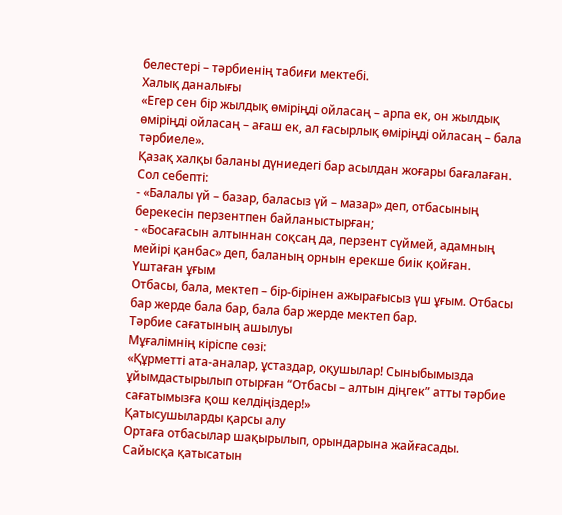белестері – тәрбиенің табиғи мектебі.
Халық даналығы
«Егер сен бір жылдық өміріңді ойласаң – арпа ек, он жылдық өміріңді ойласаң – ағаш ек, ал ғасырлық өміріңді ойласаң – бала тәрбиеле».
Қазақ халқы баланы дүниедегі бар асылдан жоғары бағалаған. Сол себепті:
- «Балалы үй – базар, баласыз үй – мазар» деп, отбасының берекесін перзентпен байланыстырған;
- «Босағасын алтыннан соқсаң да, перзент сүймей, адамның мейірі қанбас» деп, баланың орнын ерекше биік қойған.
Үштаған ұғым
Отбасы, бала, мектеп – бір-бірінен ажырағысыз үш ұғым. Отбасы бар жерде бала бар, бала бар жерде мектеп бар.
Тәрбие сағатының ашылуы
Мұғалімнің кіріспе сөзі:
«Құрметті ата-аналар, ұстаздар, оқушылар! Сыныбымызда ұйымдастырылып отырған “Отбасы – алтын діңгек” атты тәрбие сағатымызға қош келдіңіздер!»
Қатысушыларды қарсы алу
Ортаға отбасылар шақырылып, орындарына жайғасады. Сайысқа қатысатын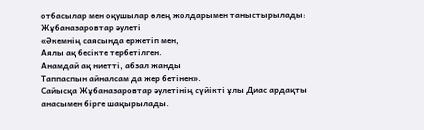отбасылар мен оқушылар өлең жолдарымен таныстырылады:
Жұбаназаровтар әулеті
«Әкемнің саясында ержетіп мен,
Аялы ақ бесікте тербетілген.
Анамдай ақ ниетті, абзал жанды
Таппаспын айналсам да жер бетінен».
Сайысқа Жұбаназаровтар әулетінің сүйікті ұлы Диас ардақты анасымен бірге шақырылады.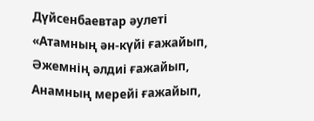Дүйсенбаевтар әулеті
«Атамның ән-күйі ғажайып,
Әжемнің әлдиі ғажайып,
Анамның мерейі ғажайып,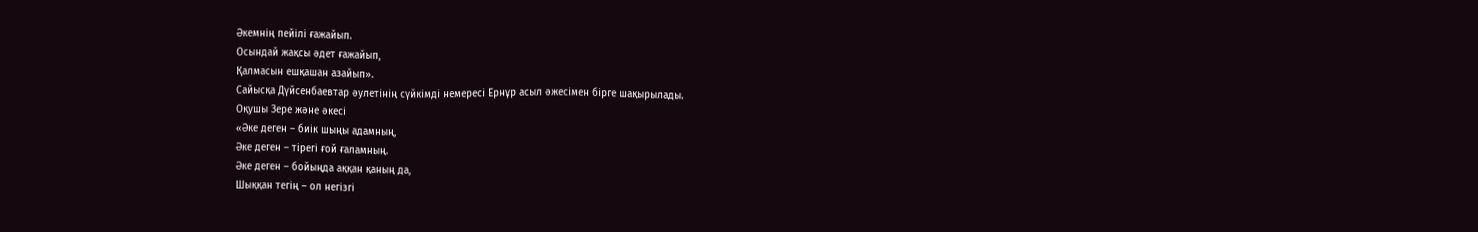Әкемнің пейілі ғажайып.
Осындай жақсы әдет ғажайып,
Қалмасын ешқашан азайып».
Сайысқа Дүйсенбаевтар әулетінің сүйкімді немересі Ернұр асыл әжесімен бірге шақырылады.
Оқушы Зере және әкесі
«Әке деген – биік шыңы адамның,
Әке деген – тірегі ғой ғаламның.
Әке деген – бойыңда аққан қаның да,
Шыққан тегің – ол негізгі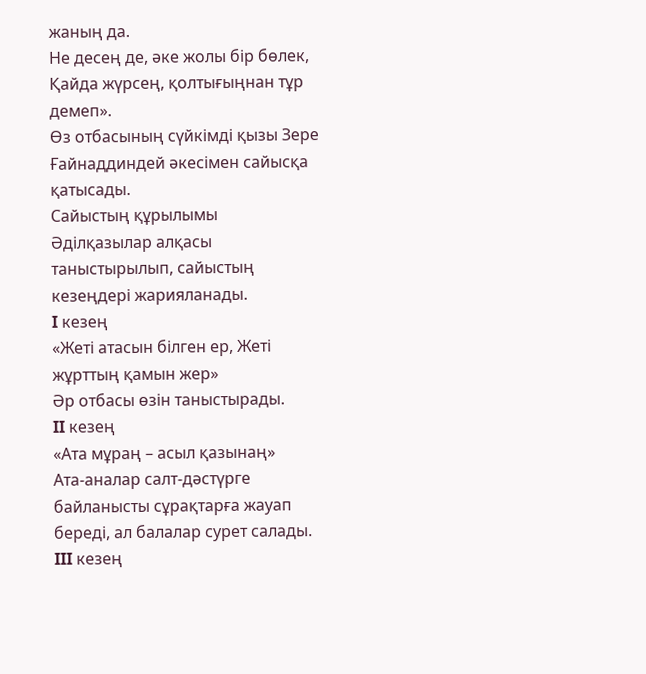жаның да.
Не десең де, әке жолы бір бөлек,
Қайда жүрсең, қолтығыңнан тұр демеп».
Өз отбасының сүйкімді қызы Зере Ғайнаддиндей әкесімен сайысқа қатысады.
Сайыстың құрылымы
Әділқазылар алқасы таныстырылып, сайыстың кезеңдері жарияланады.
I кезең
«Жеті атасын білген ер, Жеті жұрттың қамын жер»
Әр отбасы өзін таныстырады.
II кезең
«Ата мұраң – асыл қазынаң»
Ата-аналар салт-дәстүрге байланысты сұрақтарға жауап береді, ал балалар сурет салады.
III кезең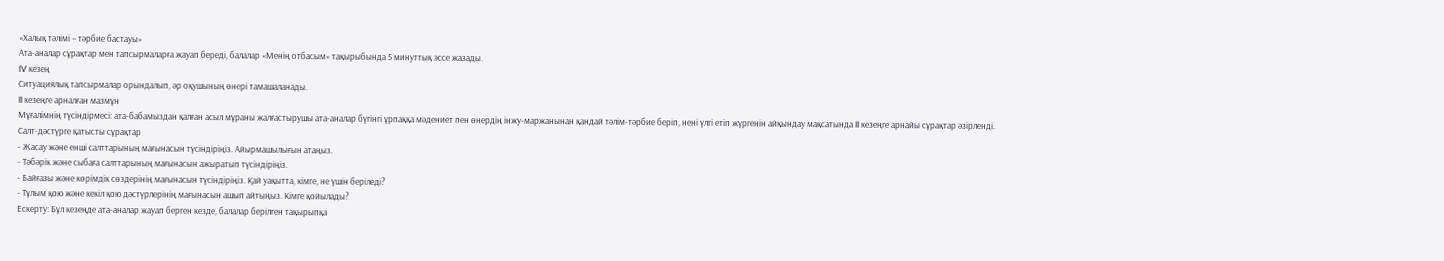«Халық тәлімі – тәрбие бастауы»
Ата-аналар сұрақтар мен тапсырмаларға жауап береді, балалар «Менің отбасым» тақырыбында 5 минуттық эссе жазады.
IV кезең
Ситуациялық тапсырмалар орындалып, әр оқушының өнері тамашаланады.
II кезеңге арналған мазмұн
Мұғалімнің түсіндірмесі: ата-бабамыздан қалған асыл мұраны жалғастырушы ата-аналар бүгінгі ұрпаққа мәдениет пен өнердің інжу-маржанынан қандай тәлім-тәрбие беріп, нені үлгі етіп жүргенін айқындау мақсатында II кезеңге арнайы сұрақтар әзірленді.
Салт-дәстүрге қатысты сұрақтар
- Жасау және енші салттарының мағынасын түсіндіріңіз. Айырмашылығын атаңыз.
- Тәбәрік және сыбаға салттарының мағынасын ажыратып түсіндіріңіз.
- Байғазы және көрімдік сөздерінің мағынасын түсіндіріңіз. Қай уақытта, кімге, не үшін беріледі?
- Тұлым қою және кекіл қою дәстүрлерінің мағынасын ашып айтыңыз. Кімге қойылады?
Ескерту: Бұл кезеңде ата-аналар жауап берген кезде, балалар берілген тақырыпқа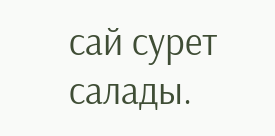сай сурет салады.